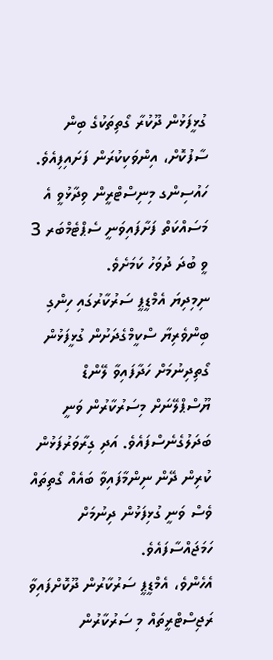ގުޅީފަޅުން ދޫކުރާ ގޯތިތަކުގެ ބިން ސާފުކޮށް، އިންވަކިކުރަން ފަށައިފިއެވެ.
ހައުސިންގ މިނިސްޓްރީން ވިދާޅުވީ އެ މަސައްކަތް ފަށާފައިވަނީ ސެޕްޓެމްބަރ 3 ވީ ބުދަ ދުވަހު ކަމަށެވެ.
ނިމިދިޔަ އެމްޑީޕީ ސަރުކާރުގައި ހިންގި ބިންވެރިޔާ ސްކީމްގެދަށުން ގުޅީފަޅުން ގޯތިދިނުމަށް ހަދާފައިވާ ލޭންޑް ޔޫސްޕްލޭނަށް މިސަރުކާރުން ވަނީ ބަދަލުގެނެސްފައެވެ. އަދި ގިރާވަރުފަޅުން ކުރިން ދޭން ނިންމާފައިވާ ބައެއް ގޯތިތައް ވެސް ވަނީ ގުޅިފަޅުން ދިނުމަށް ހަމަޖައްސާފައެވެ.
އެހެންވެ، އެމްޑީޕީ ސަރުކާރުން ދޫކޮށްފައިވާ ރަޖިސްޓްރީތައް މި ސަރުކާރުން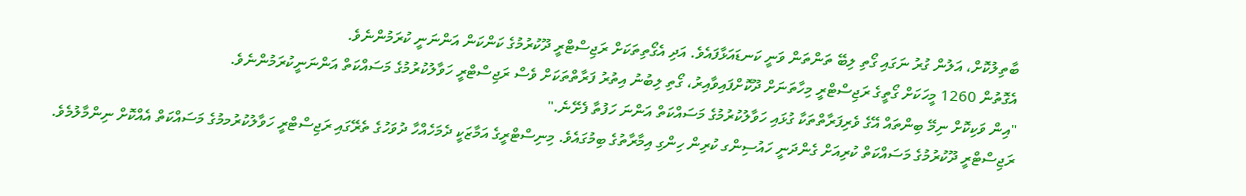ބާތިލުކޮށް، އަލުން ގުރު ނަގައި ގޯތި ލިބޭ ތަންތަން ވަނީ ކަނޑައަޅާފައެވެ. އަދި އެގޯތިތަކަށް ރަޖިސްޓްރީ ދޫކުރުމުގެ ކަންކަން އަންނަނީ ކުރަމުންނެވެ.
އެގޮތުން 1260 މީހަކަށް ގޯތީގެ ރަޖިސްޓްރީ މިހާތަނަށް ދޫކޮށްފައިވާއިރު، ގޯތި ލިބުނު އިތުރު ފަރާތްތަކަށް ވެސް ރަޖިސްޓްރީ ހަވާލުކުރުމުގެ މަސައްކަތް އަންނަނީކުރަމުންނެވެ.
"އިން ވަކިކޮށް ނިމޭ ބިންތައް އޭގެ ވެރިފަރާތްތަކާ ގުޅައި ހަވާލުކުރުމުގެ މަސައްކަތް އަންނަ ހަފުތާ ފެށޭނެ."
ރަޖިސްޓްރީ ދޫކުރުމުގެ މަސައްކަތް ކުރިއަށް ގެންދަނީ ހައުސިންގ ކުރިން ހިންގި އިމާރާތުގެ ބިމުގައެވެ. މިނިސްޓްރީގެ އަމާޒަކީ ދެމަހެއްހާ ދުވަހުގެ ތެރޭގައި ރަޖިސްޓްރީ ހަވާލުކުރުމމުގެ މަސައްކަތް އެއްކޮށް ނިންމާލުމެވެ.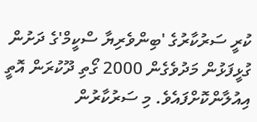ކުރީ ސަރުކާރުގެ 'ބިންވެރިޔާ ސްކީމް'ގެ ދަށުން ގުޅީފަޅުން މަދުވެގެން 2000 ގޯތި ދޫކުރަން އޮތީ އިއުލާންކޮށްފައެވެ. މި ސަރުކާރުން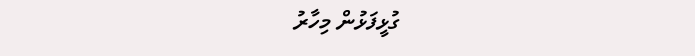ގުޅީފަޅުން މިހާރު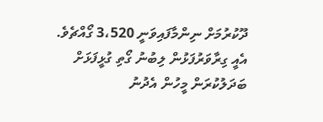ދޫކުރުމަށް ނިންމާފައިވަނީ 3،520 ގޯއްޗެވެ. އެއީ ގިރާވަރުފަޅުން ލިބުނު ގޯތި ގުޅީފަޅަށް ބަދަލުކުރަން މީހުން އެދުނު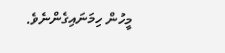މީހުން ހިމަނައިގެންނެވެ.